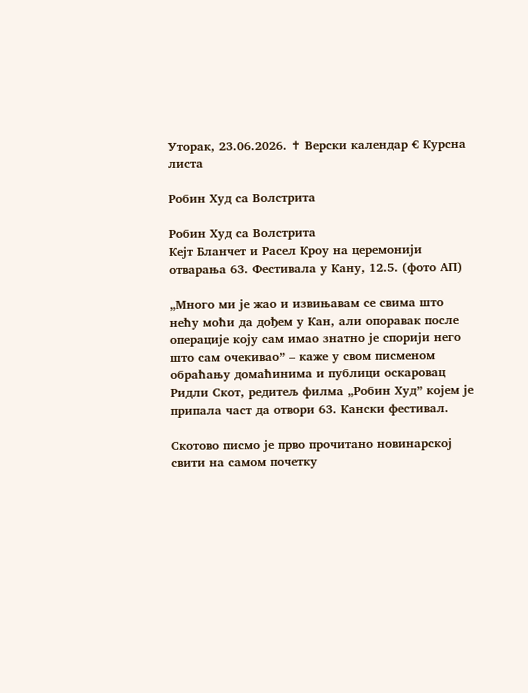Уторак, 23.06.2026. ✝ Верски календар € Курсна листа

Робин Худ са Волстрита

Робин Худ са Волстрита
Кејт Бланчет и Расел Кроу на церемонији отварања 63. Фестивала у Кану, 12.5. (фото АП)

„Много ми је жао и извињавам се свима што нећу моћи да дођем у Кан, али опоравак после операције коју сам имао знатно је спорији него што сам очекивао” – каже у свом писменом обраћању домаћинима и публици оскаровац Ридли Скот, редитељ филма „Робин Худ” којем је припала част да отвори 63. Кански фестивал.

Скотово писмо је прво прочитано новинарској свити на самом почетку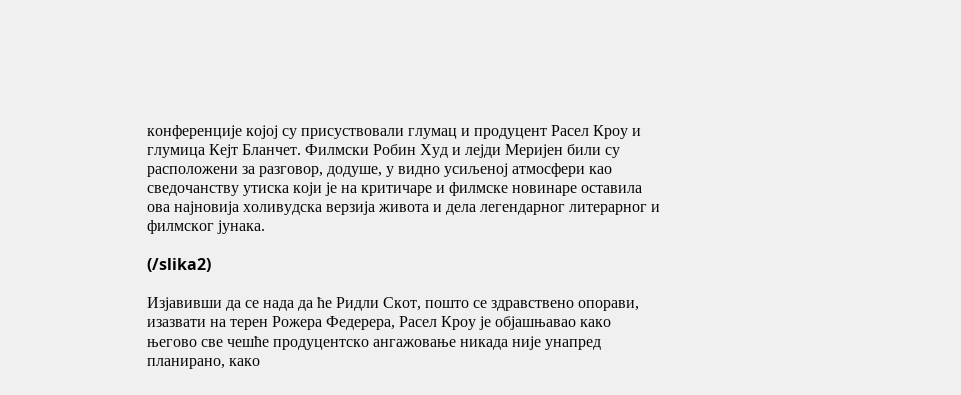конференције којој су присуствовали глумац и продуцент Расел Кроу и глумица Кејт Бланчет. Филмски Робин Худ и лејди Меријен били су расположени за разговор, додуше, у видно усиљеној атмосфери као сведочанству утиска који је на критичаре и филмске новинаре оставила ова најновија холивудска верзија живота и дела легендарног литерарног и филмског јунака.

(/slika2)

Изјавивши да се нада да ће Ридли Скот, пошто се здравствено опорави, изазвати на терен Рожера Федерера, Расел Кроу је објашњавао како његово све чешће продуцентско ангажовање никада није унапред планирано, како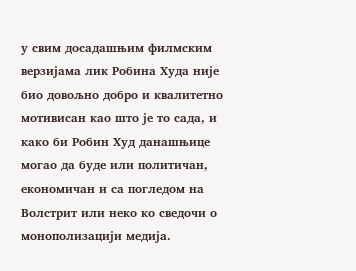у свим досадашњим филмским верзијама лик Робина Худа није био довољно добро и квалитетно мотивисан као што је то сада, и како би Робин Худ данашњице могао да буде или политичан, економичан и са погледом на Волстрит или неко ко сведочи о монополизацији медија.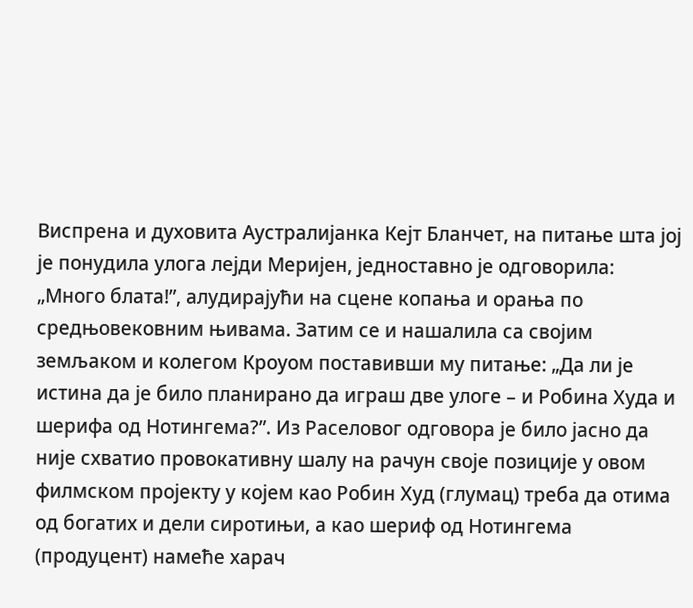Виспрена и духовита Аустралијанка Кејт Бланчет, на питање шта јој је понудила улога лејди Меријен, једноставно је одговорила: „Много блата!”, алудирајући на сцене копања и орања по средњовековним њивама. Затим се и нашалила са својим земљаком и колегом Кроуом поставивши му питање: „Да ли је истина да је било планирано да играш две улоге – и Робина Худа и шерифа од Нотингема?”. Из Раселовог одговора је било јасно да није схватио провокативну шалу на рачун своје позиције у овом филмском пројекту у којем као Робин Худ (глумац) треба да отима од богатих и дели сиротињи, а као шериф од Нотингема (продуцент) намеће харач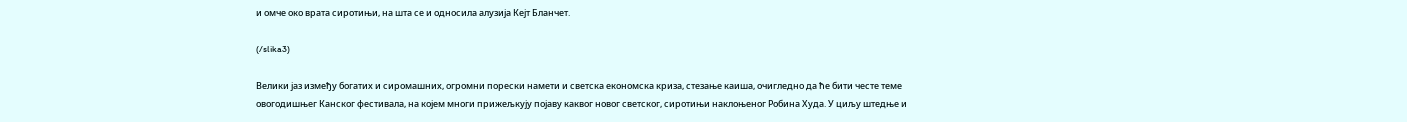и омче око врата сиротињи, на шта се и односила алузија Кејт Бланчет.

(/slika3)

Велики јаз између богатих и сиромашних, огромни порески намети и светска економска криза, стезање каиша, очигледно да ће бити честе теме овогодишњег Канског фестивала, на којем многи прижељкују појаву каквог новог светског, сиротињи наклоњеног Робина Худа. У циљу штедње и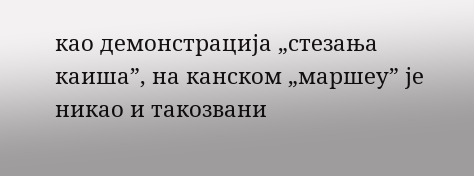као демонстрација „стезања каиша”, на канском „маршеу” је никао и такозвани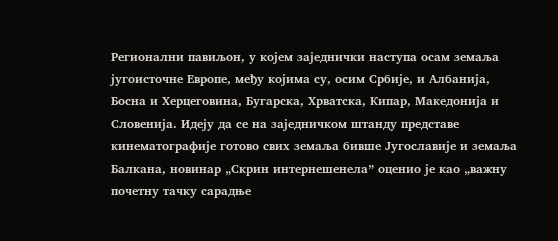Регионални павиљон, у којем заједнички наступа осам земаља југоисточне Европе, међу којима су, осим Србије, и Албанија, Босна и Херцеговина, Бугарска, Хрватска, Кипар, Македонија и Словенија. Идеју да се на заједничком штанду представе кинематографије готово свих земаља бивше Југославије и земаља Балкана, новинар „Скрин интернешенела” оценио је као „важну почетну тачку сарадње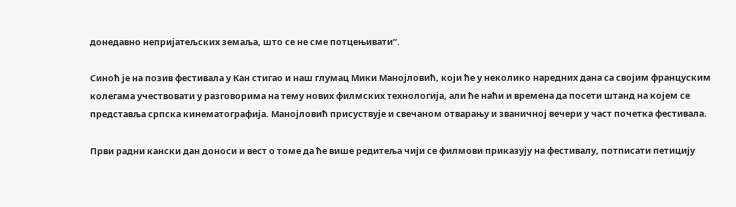донедавно непријатељских земаља, што се не сме потцењивати”.

Синоћ је на позив фестивала у Кан стигао и наш глумац Мики Манојловић, који ће у неколико наредних дана са својим француским колегама учествовати у разговорима на тему нових филмских технологија, али ће наћи и времена да посети штанд на којем се представља српска кинематографија. Манојловић присуствује и свечаном отварању и званичној вечери у част почетка фестивала.

Први радни кански дан доноси и вест о томе да ће више редитеља чији се филмови приказују на фестивалу, потписати петицију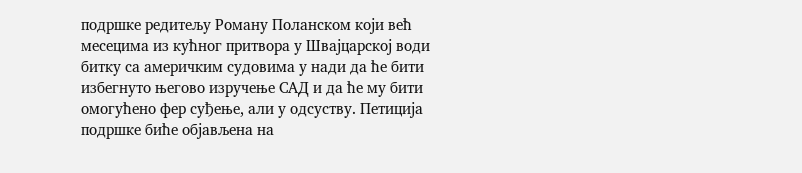подршке редитељу Роману Поланском који већ месецима из кућног притвора у Швајцарској води битку са америчким судовима у нади да ће бити избегнуто његово изручење САД и да ће му бити омогућено фер суђење, али у одсуству. Петиција подршке биће објављена на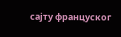сајту француског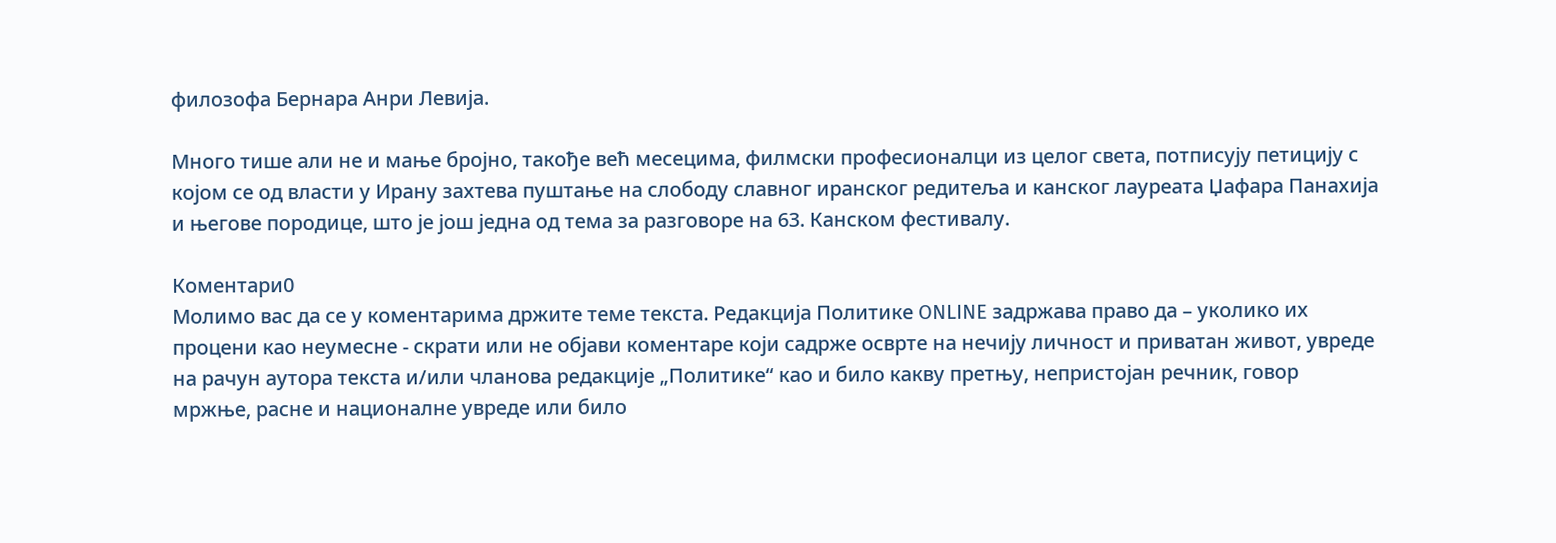филозофа Бернара Анри Левија.

Много тише али не и мање бројно, такође већ месецима, филмски професионалци из целог света, потписују петицију с којом се од власти у Ирану захтева пуштање на слободу славног иранског редитеља и канског лауреата Џафара Панахија и његове породице, што је још једна од тема за разговоре на 63. Канском фестивалу.

Коментари0
Молимо вас да се у коментарима држите теме текста. Редакција Политике ONLINE задржава право да – уколико их процени као неумесне - скрати или не објави коментаре који садрже осврте на нечију личност и приватан живот, увреде на рачун аутора текста и/или чланова редакције „Политике“ као и било какву претњу, непристојан речник, говор мржње, расне и националне увреде или било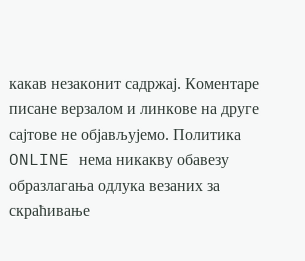какав незаконит садржај. Коментаре писане верзалом и линкове на друге сајтове не објављујемо. Политика ONLINE нема никакву обавезу образлагања одлука везаних за скраћивање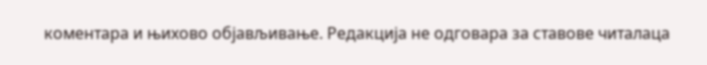коментара и њихово објављивање. Редакција не одговара за ставове читалаца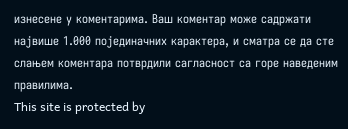изнесене у коментарима. Ваш коментар може садржати највише 1.000 појединачних карактера, и сматра се да сте слањем коментара потврдили сагласност са горе наведеним правилима.
This site is protected by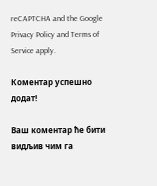reCAPTCHA and the Google Privacy Policy and Terms of Service apply.

Комeнтар успeшно додат!

Ваш комeнтар ћe бити видљив чим га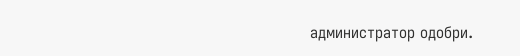администратор одобри.